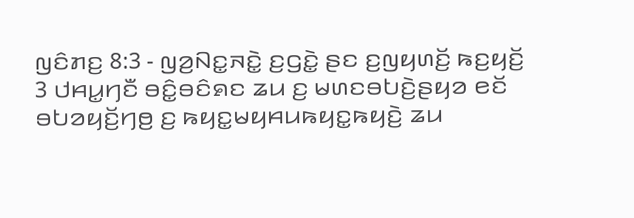ꤜꤢꤨꤊꤢ꤬ 8:3 - ꤜꤤ꤬ꤡꤢ꤭ꤏꤢꤧ꤭ ꤢ꤬ꤞꤢꤧ꤭ ꤔꤢ ꤢ꤬ꤜꤟꤛꤢꤩ꤬ ꤒꤢ꤬ꤟꤢꤩ꤬
3 ꤓꤌꤣ꤭ꤚꤢꤪ ꤋꤢꤨ꤭ꤋꤢꤨꤎꤢ ꤘꤣ ꤢ꤬ ꤗꤛꤢꤋꤝꤢꤧ꤬ꤔꤟꤤ ꤕꤢꤩ ꤋꤝꤤꤟꤢꤩ꤬ꤚꤥ꤬ ꤢ꤬ ꤒꤟꤢ꤭ꤗꤟꤌꤣꤒꤟꤢ꤭ꤒꤟꤢꤧ꤬ ꤘꤣ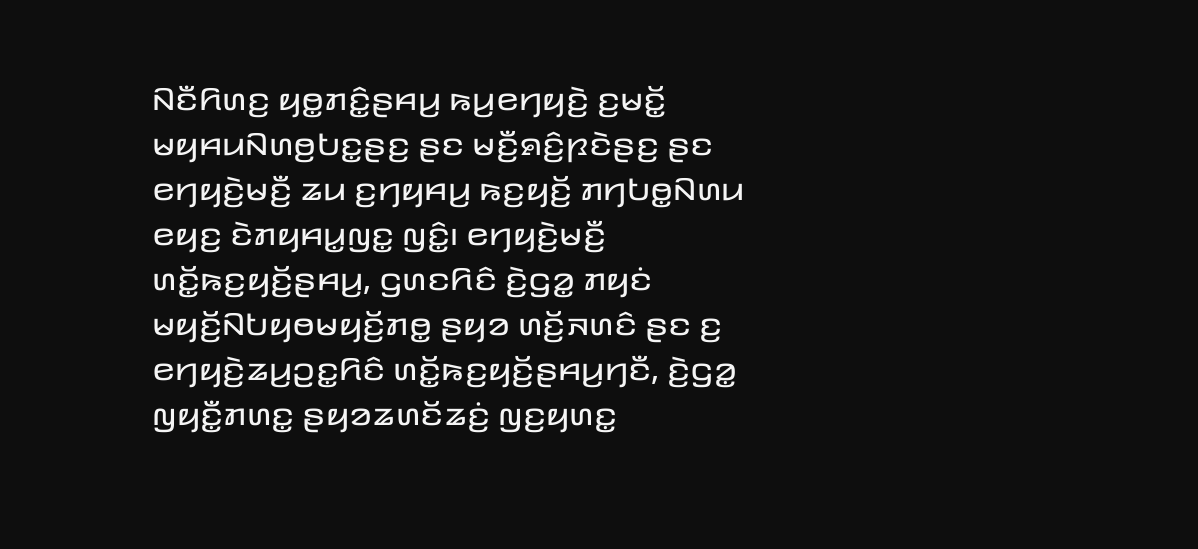ꤡꤢꤪꤖꤛꤢ꤬ ꤟꤥ꤭ꤊꤢꤨ꤭ꤔꤌꤣ꤬ ꤒꤣ꤬ꤕꤚꤟꤢꤧ꤬ ꤢ꤬ꤗꤢꤩ꤭ ꤗꤟꤌꤣꤡꤛꤥ꤬ꤝꤢ꤭ꤔꤢ꤬ ꤔꤢ ꤗꤢꤪ꤬ꤎꤢꤨ꤬ꤐꤢꤧꤔꤢ꤬ ꤔꤢ ꤕꤚꤟꤢꤧ꤬ꤗꤢꤪ꤬ ꤘꤣ ꤢ꤬ꤚꤟꤌꤣ꤬ ꤒꤢ꤬ꤟꤢꤩ꤬ ꤊꤚꤝꤥ꤭ꤡꤛꤣ ꤕꤟꤢ꤬ ꤢꤧꤊꤟꤌꤣ꤭ꤜꤢ꤭ ꤜꤢꤨ꤭꤯ ꤕꤚꤟꤢꤧ꤬ꤗꤢꤪ꤬ ꤛꤢꤩ꤭ꤒꤢ꤬ꤟꤢꤩ꤬ꤔꤌꤣ꤬, ꤞꤛꤢꤖꤢꤨ ꤢꤧ꤬ꤞꤤ꤭ ꤊꤟꤢꤦ ꤗꤟꤢꤩ꤬ꤡꤝꤟꤥꤗꤟꤢꤩ꤬ꤊꤥ꤭ ꤔꤟꤤ ꤛꤢꤩ꤬ꤏꤛꤢꤨ ꤔꤢ ꤢ꤬ ꤕꤚꤟꤢꤧ꤬ꤘꤣ꤬ꤑꤢ꤭ꤖꤢꤨ ꤛꤢꤩ꤭ꤒꤢ꤬ꤟꤢꤩ꤬ꤔꤌꤣ꤬ꤚꤢꤪ, ꤢꤧ꤬ꤞꤤ꤭ ꤜꤟꤢꤪ꤭ꤊꤛꤢ꤭ ꤔꤟꤤꤘꤛꤢꤩꤘꤢꤦ꤬ ꤜꤢ꤬ꤟꤛꤢ꤭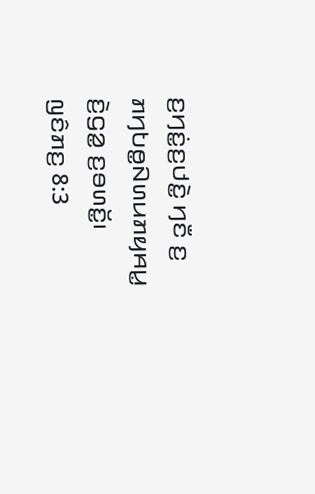ꤢ꤬ꤚꤢꤦ꤭ꤢ꤬ꤓꤢꤧ꤭ ꤚꤢꤪ ꤢ꤬ ꤊꤚꤝꤥ꤭ꤡꤛꤣꤊꤟꤌꤣ꤭ ꤢꤧ꤬ꤞꤤ꤭ ꤢ꤬ꤋꤛꤢꤩ꤭꤯
ꤜꤢꤨꤊꤢ꤬ 8:3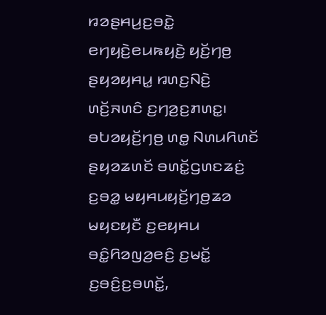ꤙꤤꤔꤌꤣ꤬ꤢ꤬ꤋꤢꤧ꤭ ꤕꤚꤟꤢꤧ꤬ꤕꤣꤒꤟꤢꤧ꤬ ꤟꤢꤩ꤬ꤚꤥ꤬ ꤔꤟꤤꤟꤌꤣ꤭ ꤙꤛꤢ꤬ꤡꤢꤧ꤬ ꤛꤢꤩ꤬ꤏꤛꤢꤨ ꤢ꤬ꤚꤤ꤬ꤢ꤬ꤊꤛꤢ꤭꤯
ꤋꤝꤤꤟꤢꤩ꤬ꤚꤥ꤬ ꤛꤥ꤭ ꤡꤛꤣꤖꤛꤢꤩ ꤔꤟꤤꤘꤛꤢꤩ ꤋꤛꤢꤩ꤭ꤞꤛꤢꤘꤢꤦ꤬ ꤢ꤬ꤋꤤ꤭ ꤗꤟꤌꤣꤟꤢꤩ꤬ꤚꤥ꤬ꤘꤤ ꤗꤟꤢꤟꤢꤪ ꤢ꤬ꤕꤟꤌꤣ ꤋꤢꤨ꤭ꤖꤤꤜꤤ꤬ꤕꤢꤨ꤬ ꤢ꤬ꤗꤢꤩ꤭ ꤢ꤬ꤋꤢꤨ꤬ꤢ꤬ꤋꤛꤢꤩ꤭,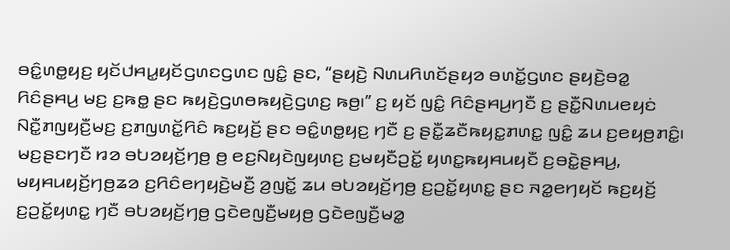ꤋꤢꤨ꤭ꤛꤥ꤭ꤟꤢ꤬ ꤟꤢꤩꤓꤌꤣ꤭ꤟꤢꤩꤞꤛꤢꤞꤛꤢ ꤜꤢꤨ꤭ ꤔꤢ, “ꤔꤟꤢꤧ꤬ ꤡꤛꤣꤖꤛꤢꤩꤔꤟꤤ ꤋꤛꤢꤩ꤭ꤞꤛꤢ ꤔꤟꤢꤧ꤬ꤋꤤ꤭ ꤖꤢꤨꤔꤌꤣ꤬ ꤗꤢ꤬ ꤢ꤬ꤒꤥ꤭ ꤔꤢ ꤒꤟꤢꤧ꤬ꤞꤛꤥꤒꤟꤢꤧ꤬ꤞꤛꤢ꤬ ꤒꤥ꤬꤯” ꤢ꤬ ꤟꤢꤩ ꤜꤢꤨ꤭ ꤖꤢꤨꤔꤌꤣ꤬ꤚꤢꤪ ꤢ꤬ ꤔꤢꤪ꤭ꤡꤛꤣꤕꤟꤢꤦ ꤡꤢꤪ꤭ꤊꤜꤟꤢꤪ꤬ꤗꤢ꤬ ꤢ꤬ꤊꤜꤛꤢꤩ꤭ꤖꤢꤨ ꤒꤢ꤬ꤟꤢꤩ꤬ ꤔꤢ ꤋꤢꤨ꤭ꤛꤥ꤭ꤟꤢ꤬ ꤚꤢꤪ ꤢ꤬ ꤔꤢꤪ꤭ꤘꤢꤪꤒꤟꤢ꤭ꤊꤛꤢ꤭ ꤜꤢꤨ꤭ ꤘꤣ ꤢ꤬ꤕꤟꤥ꤬ꤊꤢꤨ꤭꤯
ꤗꤢ꤬ꤔꤢꤚꤢꤪ ꤙꤤ ꤋꤝꤤꤟꤢꤩ꤬ꤚꤥ꤬ ꤥ꤬ ꤕꤢ꤬ꤡꤟꤢꤧꤜꤟꤛꤢ꤬ ꤢ꤬ꤗꤟꤢꤪꤑꤢꤩ꤭ ꤟꤛꤢ꤭ꤒꤟꤌꤣꤟꤢꤪ ꤢ꤬ꤋꤢꤧ꤭ꤔꤌꤣ꤬, ꤗꤟꤌꤣꤟꤢꤩ꤬ꤚꤥ꤬ꤘꤤ ꤢ꤬ꤖꤢꤨꤕꤚꤟꤢꤧ꤬ꤗꤢꤪ꤬ ꤤ꤬ꤜꤢꤩ꤭ ꤘꤣ ꤋꤝꤤꤟꤢꤩ꤬ꤚꤥ꤬ ꤢ꤬ꤑꤢꤩ꤭ꤟꤛꤢ꤭ ꤔꤢ ꤏꤤ꤭ꤕꤚꤟꤢꤩ ꤒꤢ꤬ꤟꤢꤩ꤬ ꤢ꤬ꤑꤢꤩ꤭ꤟꤛꤢ꤭ ꤚꤢꤪ ꤋꤝꤤꤟꤢꤩ꤬ꤚꤥ꤬ ꤞꤢꤧꤕꤜꤢꤪ꤬ꤗꤟꤥ꤬ ꤞꤢꤧꤕꤜꤢꤪ꤬ꤗꤤ꤭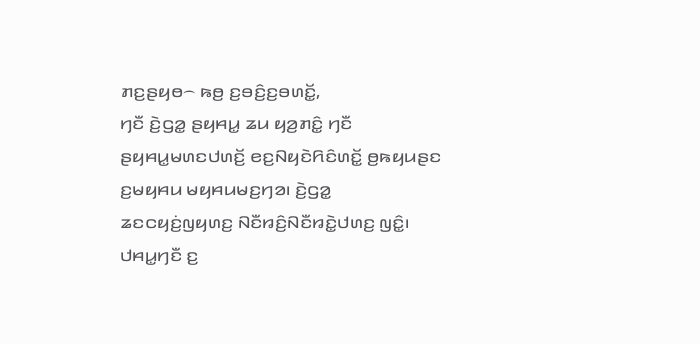ꤊꤢ꤬ꤔꤟꤥ꤮ ꤒꤥ꤬ ꤢ꤬ꤋꤢꤨ꤬ꤢ꤬ꤋꤛꤢꤩ꤭,
ꤚꤢꤪ ꤢꤧ꤬ꤞꤤ꤭ ꤔꤟꤌꤣ꤭ ꤘꤣ ꤟꤤ꤬ꤊꤢꤨ꤭ ꤚꤢꤪ ꤔꤟꤌꤣ꤭ꤗꤛꤢꤓꤛꤢꤩ꤬ ꤕꤢ꤬ꤡꤟꤢꤧꤖꤢꤨꤛꤢꤩ꤭ ꤥ꤬ꤒꤟꤣꤔꤢ ꤢ꤬ꤗꤟꤌꤣ ꤗꤟꤌꤣꤗꤢ꤬ꤚꤤ꤯ ꤢꤧ꤬ꤞꤤ꤭ ꤘꤢꤍꤟꤢꤦ꤬ꤜꤟꤛꤢ꤬ ꤡꤢꤪꤙꤢꤨ꤬ꤡꤢꤪꤙꤢꤧ꤭ꤓꤛꤢ꤬ ꤜꤢꤨ꤭꤯ ꤓꤌꤣ꤭ꤚꤢꤪ ꤢ꤬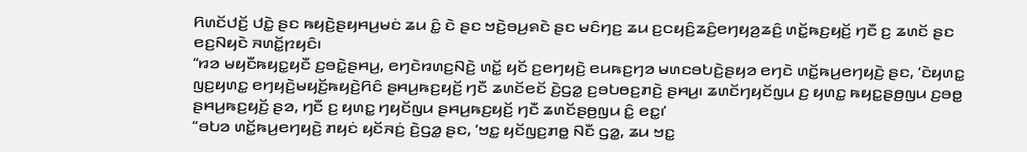ꤖꤛꤢꤩꤓꤢꤩ꤬ ꤓꤢꤧ꤭ ꤔꤢ ꤒꤟꤢꤧ꤬ꤔꤟꤌꤣ꤬ꤗꤢꤦ ꤘꤣ ꤢꤨ꤭ ꤢꤧ ꤔꤢ ꤠꤢꤧ꤬ꤋꤣ꤬ꤎꤢꤧ ꤔꤢ ꤗꤢꤨꤚꤢ꤬ ꤘꤣ ꤢ꤬ꤍꤟꤢꤨ꤬ꤘꤢꤨ꤬ꤕꤚꤟꤤ꤬ꤘꤢꤨ꤬ ꤛꤢꤩ꤭ꤒꤢ꤬ꤟꤢꤩ꤬ ꤚꤢꤪ ꤢ꤬ ꤘꤛꤢꤩ ꤔꤢ ꤕꤢ꤬ꤡꤟꤢꤧ ꤏꤛꤢꤩ꤭ꤐꤟꤢꤨ꤯
“ꤙꤤ ꤗꤟꤢꤪꤒꤟꤢ꤭ꤟꤢꤪ ꤢ꤬ꤋꤢꤧ꤭ꤔꤌꤣ꤬, ꤕꤚꤢꤧꤙꤛꤢ꤬ꤡꤢꤧ꤬ ꤛꤢꤩ꤭ ꤟꤢꤩ ꤢ꤬ꤕꤚꤟꤢꤧ꤬ ꤕꤣꤒꤢ꤬ꤚꤤ ꤗꤛꤢꤋꤝꤢꤧ꤬ꤔꤟꤤ ꤕꤚꤢꤧ ꤛꤢꤩ꤭ꤒꤣ꤬ꤕꤚꤟꤢꤧ꤬ ꤔꤢ, ‘ꤢꤧꤟꤛꤢ꤭ ꤜꤢ꤬ꤟꤛꤢ꤭ ꤕꤚꤟꤢꤧ꤬ꤗꤟꤢꤩ꤬ꤒꤟꤢꤧ꤬ꤖꤢꤨ ꤔꤌꤣ꤬ꤒꤢ꤬ꤟꤢꤩ꤬ ꤚꤢꤪ ꤘꤛꤢꤩꤕꤢꤩ ꤢꤧ꤬ꤞꤤ꤭ ꤢ꤬ꤋꤝꤥꤢ꤬ꤊꤢꤧ꤬ ꤔꤌꤣ꤬꤯ ꤘꤛꤢꤩꤚꤟꤢꤩꤜꤣ ꤢ꤬ ꤟꤛꤢ꤭ ꤒꤟꤢ꤭ꤔꤥ꤬ꤜꤣ ꤢ꤬ꤋꤥ꤭ ꤔꤌꤣ꤬ꤒꤢ꤬ꤟꤢꤩ꤬ ꤔꤤ, ꤚꤢꤪ ꤢ꤬ ꤟꤛꤢ꤭ ꤚꤟꤢꤩꤜꤣ ꤔꤌꤣ꤬ꤒꤢ꤬ꤟꤢꤩ꤬ ꤚꤢꤪ ꤘꤛꤢꤩꤔꤥ꤬ꤜꤣ ꤢꤨ꤭ ꤕꤢ꤭꤯’
“ꤋꤝꤤ ꤛꤢꤩ꤭ꤒꤣ꤬ꤕꤚꤟꤢꤧ꤬ ꤊꤟꤢꤦ ꤟꤢꤩꤏꤢꤦ꤬ ꤢꤧ꤬ꤞꤤ꤭ ꤔꤢ, ‘ꤠꤢ꤭ ꤟꤢꤩꤜꤢ꤬ꤊꤥ꤭ ꤡꤢꤪ ꤞꤤ꤭, ꤘꤣ ꤠꤢ꤭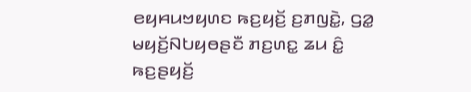ꤕꤟꤌꤣꤠꤟꤛꤢ ꤒꤢ꤬ꤟꤢꤩ꤬ ꤢ꤬ꤊꤜꤢꤧ꤭, ꤞꤤ꤭ ꤗꤟꤢꤩ꤬ꤡꤝꤟꤥꤔꤢꤪ ꤊꤢ꤬ꤛꤢ꤭ ꤘꤣ ꤢꤨ꤭ ꤒꤢ꤬ꤔꤟꤢꤩ꤬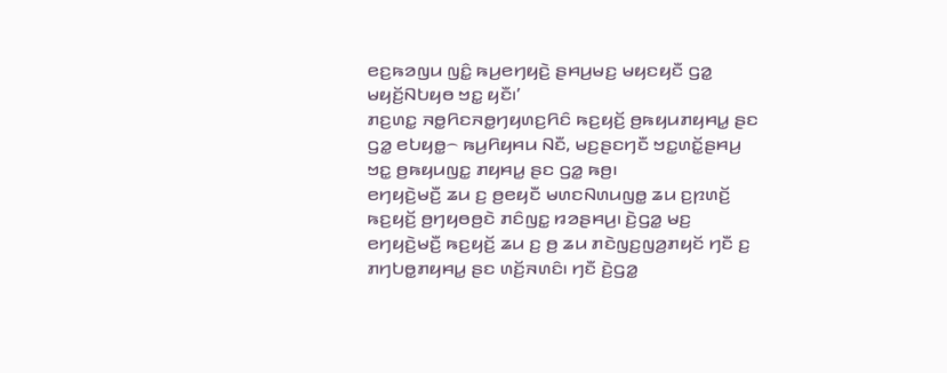ꤕꤢ꤬ꤒꤤꤜꤣ ꤜꤢꤨ꤭ ꤒꤣ꤬ꤕꤚꤟꤢꤧ꤬ ꤔꤌꤣ꤬ꤗꤢ꤬ ꤗꤟꤢꤟꤢꤪ ꤞꤤ꤭ ꤗꤟꤢꤩ꤬ꤡꤝꤟꤥ ꤠꤢ꤭ ꤟꤢꤪ꤯’
ꤊꤢ꤬ꤛꤢ꤭ ꤏꤥ꤭ꤖꤢꤏꤥ꤭ꤚꤟꤛꤢ꤬ꤖꤢꤨ ꤒꤢ꤬ꤟꤢꤩ꤬ ꤥ꤬ꤒꤟꤣꤊꤟꤌꤣ꤭ ꤔꤢ ꤞꤤ꤭ ꤕꤝꤟꤥ꤭꤮ ꤒꤣ꤬ꤖꤟꤌꤣ ꤡꤢꤪ, ꤗꤢ꤬ꤔꤢꤚꤢꤪ ꤠꤢ꤭ꤛꤢꤩ꤭ꤔꤌꤣ꤬ ꤠꤢ꤭ ꤥ꤬ꤒꤟꤣꤜꤢ꤭ ꤊꤟꤌꤣ꤭ ꤔꤢ ꤞꤤ꤭ ꤒꤥ꤬꤯
ꤕꤚꤟꤢꤧ꤬ꤗꤢꤪ꤬ ꤘꤣ ꤢ꤬ ꤥ꤬ꤕꤟꤢꤪ ꤗꤛꤢꤡꤛꤣꤜꤥ꤭ ꤘꤣ ꤢ꤬ꤐꤛꤢꤩ꤬ ꤒꤢ꤬ꤟꤢꤩ꤬ ꤥ꤬ꤚꤟꤥꤥ꤬ꤢꤧ ꤊꤢꤨꤜꤢ꤭ ꤙꤤꤔꤌꤣ꤬꤯ ꤢꤧ꤬ꤞꤤ꤭ ꤗꤢ꤬ ꤕꤚꤟꤢꤧ꤬ꤗꤢꤪ꤬ ꤒꤢ꤬ꤟꤢꤩ꤬ ꤘꤣ ꤢ꤬ ꤥ꤬ ꤘꤣ ꤊꤢꤧꤜꤢ꤬ꤜꤤ꤬ꤊꤟꤢꤩ ꤚꤢꤪ ꤢ꤬ ꤊꤚꤝꤥ꤭ꤊꤟꤌꤣ꤭ ꤔꤢ ꤛꤢꤩ꤬ꤏꤛꤢꤨ꤯ ꤚꤢꤪ ꤢꤧ꤬ꤞꤤ꤭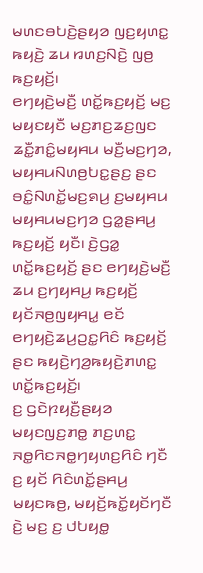ꤗꤛꤢꤋꤝꤢꤧ꤬ꤔꤟꤤ ꤜꤢ꤬ꤟꤛꤢ꤭ ꤒꤟꤢꤧ꤬ ꤘꤣ ꤙꤛꤢ꤬ꤡꤢꤧ꤬ ꤜꤥ꤬ ꤒꤢ꤬ꤟꤢꤩ꤬꤯
ꤕꤚꤟꤢꤧ꤬ꤗꤢꤪ꤬ ꤛꤢꤩ꤭ꤒꤢ꤬ꤟꤢꤩ꤬ ꤗꤢ꤬ ꤗꤟꤢꤟꤢꤪ ꤗꤢ꤬ꤊꤢ꤬ꤘꤢ꤬ꤜꤢ ꤘꤢꤪ꤭ꤊꤢꤨ꤭ꤗꤟꤌꤣ ꤗꤢꤪ꤬ꤗꤢ꤬ꤚꤤ, ꤗꤟꤌꤣꤡꤛꤥ꤬ꤝꤢ꤭ꤔꤢ꤬ ꤔꤢ ꤋꤢꤨ꤭ꤡꤛꤢꤩ꤭ꤗꤢ꤬ꤎꤣ꤬ ꤢ꤬ꤗꤟꤌꤣ ꤗꤟꤌꤣꤗꤢ꤬ꤚꤤ ꤞꤤ꤭ꤔꤌꤣ꤬ ꤒꤢ꤬ꤟꤢꤩ꤬ ꤟꤢꤪ꤯ ꤢꤧ꤬ꤞꤤ꤭ ꤛꤢꤩ꤭ꤒꤢ꤬ꤟꤢꤩ꤬ ꤔꤢ ꤕꤚꤟꤢꤧ꤬ꤗꤢꤪ꤬ ꤘꤣ ꤢ꤬ꤚꤟꤌꤣ꤬ ꤒꤢ꤬ꤟꤢꤩ꤬ ꤟꤢꤩꤏꤥ꤬ꤜꤟꤌꤣ꤭ ꤕꤢꤩ ꤕꤚꤟꤢꤧ꤬ꤘꤣ꤬ꤑꤢ꤭ꤖꤢꤨ ꤒꤢ꤬ꤟꤢꤩ꤬ ꤔꤢ ꤒꤟꤢꤧ꤬ꤚꤤ꤬ꤒꤟꤢꤧ꤬ꤊꤛꤢ꤭ ꤛꤢꤩ꤭ꤒꤢ꤬ꤟꤢꤩ꤬꤯
ꤢ꤬ ꤞꤢꤧꤐꤟꤢꤪ꤬ꤔꤟꤤ ꤗꤟꤢꤜꤢ꤬ꤊꤥ꤭ ꤊꤢ꤬ꤛꤢ꤭ ꤏꤥ꤭ꤖꤢꤏꤥ꤭ꤚꤟꤛꤢ꤬ꤖꤢꤨ ꤚꤢꤪ ꤢ꤬ ꤟꤢꤩ ꤖꤢꤨꤛꤢꤩ꤭ꤔꤌꤣ꤬ ꤗꤟꤢꤒꤥ꤬, ꤗꤟꤢꤩ꤬ꤒꤢꤩ꤭ꤟꤢꤩꤚꤢꤪ ꤢꤧ꤬ ꤗꤢ꤬ ꤢ꤬ ꤓꤝꤟꤥ꤭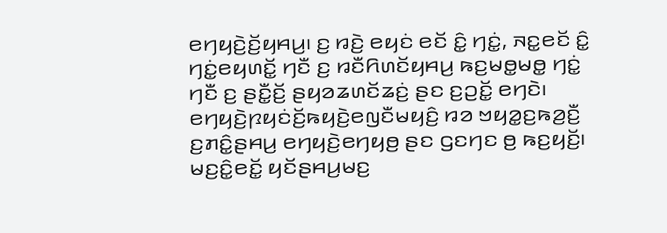ꤕꤚꤟꤢꤧ꤬ꤢꤩ꤬ꤟꤌꤣ꤬꤯ ꤢ꤬ ꤙꤢꤧ꤬ ꤕꤟꤢꤦ ꤕꤢꤩ ꤢꤨ꤭ ꤚꤢꤦ꤭, ꤏꤢ꤭ꤕꤢꤩ ꤢꤨ꤭ ꤚꤢꤦ꤭ꤕꤟꤛꤢꤩ꤭ ꤚꤢꤪ ꤢ꤬ ꤙꤢꤪꤖꤛꤢꤩꤟꤌꤣ꤬ ꤒꤢ꤬ꤗꤥ꤭ꤗꤥ꤭ ꤚꤢꤦ꤭ ꤚꤢꤪ ꤢ꤬ ꤔꤢꤪ꤭ꤢꤩ꤬ ꤔꤟꤤꤘꤛꤢꤩꤘꤢꤦ꤬ ꤔꤢ ꤢ꤬ꤑꤢꤩ꤭ ꤕꤚꤢꤧ꤯
ꤕꤚꤟꤢꤧ꤬ꤐꤟꤢꤦꤢꤩ꤬ꤒꤟꤢꤧ꤬ꤕꤜꤢꤪꤗꤟꤢꤨ꤬ ꤙꤤ ꤠꤟꤤ꤭ꤢ꤬ꤒꤤ꤬ꤢꤪ꤬ ꤢ꤬ꤊꤢꤨ꤭ꤔꤌꤣ꤬ ꤕꤚꤟꤢꤧ꤬ꤕꤚꤟꤥ꤬ ꤔꤢ ꤞꤢꤚꤢ ꤥ꤬ ꤒꤢ꤬ꤟꤢꤩ꤬꤯ ꤗꤢ꤬ꤢꤨ꤭ꤕꤢꤩ꤭ ꤟꤢꤩꤔꤌꤣ꤬ꤗꤢ꤬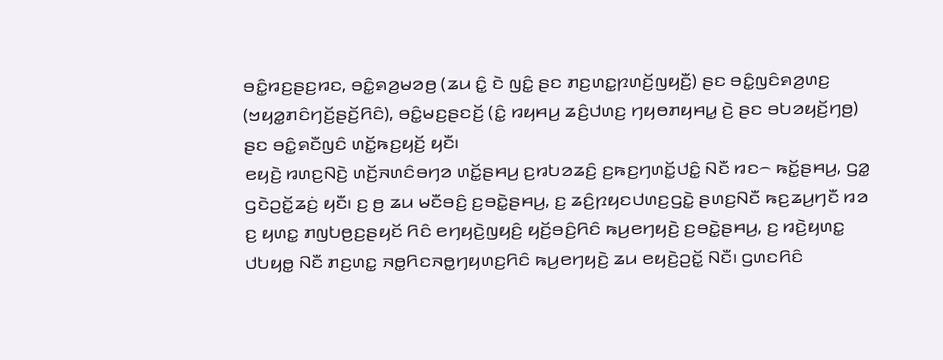ꤋꤢꤨ꤭ꤙꤢ꤬ꤔꤢ꤬ꤙꤢ, ꤋꤢꤨ꤭ꤎꤤ꤬ꤗꤤꤥ꤬ (ꤘꤣ ꤢꤨ꤭ ꤢꤧ ꤜꤢꤨ꤭ ꤔꤢ ꤊꤢ꤬ꤛꤢ꤭ꤐꤛꤢꤩ꤬ꤜꤟꤢꤪ꤬) ꤔꤢ ꤋꤢꤨ꤭ꤜꤢꤨꤎꤤ꤬ꤛꤢ꤬ (ꤠꤟꤤ꤭ꤊꤢꤨꤚꤢꤩ꤬ꤔꤢꤩ꤬ꤖꤢꤨ), ꤋꤢꤨ꤭ꤗꤢ꤬ꤔꤢꤢꤩ꤬ (ꤢꤨ꤭ ꤙꤟꤌꤣ꤬ ꤘꤢꤨ꤬ꤓꤛꤢ꤬ ꤚꤟꤥꤊꤟꤌꤣ꤭ ꤢꤧ꤬ ꤔꤢ ꤋꤝꤤꤟꤢꤩ꤬ꤚꤥ꤬) ꤔꤢ ꤋꤢꤨ꤭ꤎꤢꤪꤜꤢꤨ ꤛꤢꤩ꤭ꤒꤢ꤬ꤟꤢꤩ꤬ ꤟꤢꤪ꤯
ꤕꤟꤢꤧ꤬ ꤙꤛꤢ꤬ꤡꤢꤧ꤬ ꤛꤢꤩ꤬ꤏꤛꤢꤨꤋꤚꤤ ꤛꤢꤩ꤭ꤔꤌꤣ꤬ ꤢ꤬ꤙꤝꤤꤘꤢꤨ꤬ ꤢ꤬ꤒꤢ꤬ꤚꤛꤢꤩ꤭ꤓꤢꤨ꤭ ꤡꤢꤪ ꤙꤢ꤮ ꤒꤢꤩ꤭ꤔꤌꤣ꤬, ꤞꤤ꤭ ꤞꤢꤧꤑꤢꤩ꤭ꤘꤢꤦ꤬ ꤟꤢꤪ꤯ ꤢ꤬ ꤥ꤬ ꤘꤣ ꤗꤢꤪꤋꤢꤨ꤬ ꤢ꤬ꤋꤢꤧ꤭ꤔꤌꤣ꤬, ꤢ꤬ ꤘꤢꤨ꤬ꤐꤟꤢꤓꤛꤢ꤬ꤞꤢꤧ꤭ ꤔꤛꤢ꤬ꤡꤢꤪ ꤒꤢ꤬ꤘꤣ꤬ꤚꤢꤪ ꤙꤤ ꤢ꤬ ꤟꤛꤢ꤭ ꤊꤜꤝꤥ꤬ꤢ꤬ꤔꤟꤢꤩ ꤖꤢꤨ ꤕꤚꤟꤢꤧ꤬ꤜꤟꤢꤨ꤬ ꤟꤢꤩ꤬ꤋꤢꤨ꤬ꤖꤢꤨ ꤒꤣ꤬ꤕꤚꤟꤢꤧ꤬ ꤢ꤬ꤋꤢꤧ꤭ꤔꤌꤣ꤬, ꤢ꤬ ꤙꤢꤧ꤬ꤟꤛꤢ꤭ ꤓꤝꤟꤥ꤭ ꤡꤢꤪ ꤊꤢ꤬ꤛꤢ꤭ ꤏꤥ꤭ꤖꤢꤏꤥ꤭ꤚꤟꤛꤢ꤬ꤖꤢꤨ ꤒꤣ꤬ꤕꤚꤟꤢꤧ꤬ ꤘꤣ ꤕꤟꤢꤧ꤬ꤑꤢꤩ꤭ ꤡꤢꤪ꤯ ꤞꤛꤢꤖꤢꤨ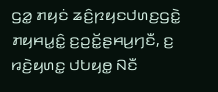ꤞꤤ꤭ ꤊꤟꤢꤦ ꤘꤢꤨ꤬ꤐꤟꤢꤓꤛꤢ꤬ꤞꤢꤧ꤭ ꤊꤟꤌꤣ꤭ꤢꤨ꤭ ꤢ꤬ꤑꤢꤩ꤭ꤔꤌꤣ꤬ꤚꤢꤪ, ꤢ꤬ ꤙꤢꤧ꤬ꤟꤛꤢ꤭ ꤓꤝꤟꤥ꤭ ꤡꤢꤪ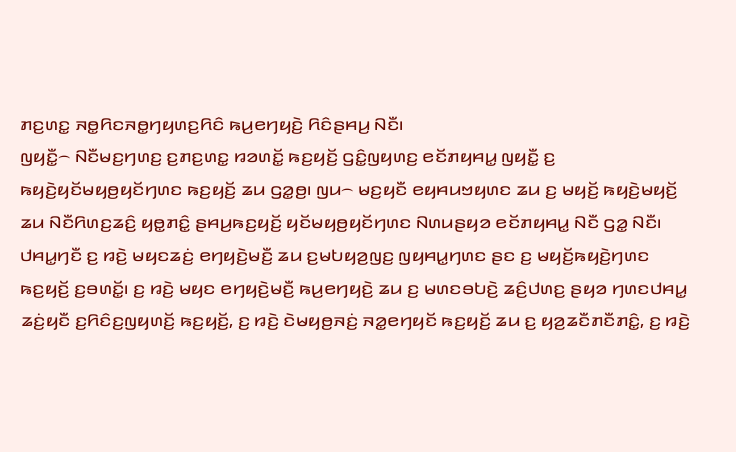ꤊꤢ꤬ꤛꤢ꤭ ꤏꤥ꤭ꤖꤢꤏꤥ꤭ꤚꤟꤛꤢ꤬ꤖꤢꤨ ꤒꤣ꤬ꤕꤚꤟꤢꤧ꤬ ꤖꤢꤨꤔꤌꤣ꤬ ꤡꤢꤪ꤯
ꤜꤟꤢꤪ꤭꤮ ꤡꤢꤪꤗꤢ꤬ꤚꤛꤢ꤬ ꤢ꤬ꤊꤢ꤬ꤛꤢ꤭ ꤙꤤꤛꤢꤩ꤭ ꤒꤢ꤬ꤟꤢꤩ꤬ ꤞꤢꤨ꤭ꤜꤟꤛꤢ꤬ ꤕꤢꤩꤊꤟꤌꤣ꤭ ꤜꤟꤢꤪ꤭ ꤢ꤬ ꤒꤟꤢꤧ꤬ꤟꤢꤩꤗꤟꤥ꤬ꤟꤢꤩꤚꤛꤢ ꤒꤢ꤬ꤟꤢꤩ꤬ ꤘꤣ ꤞꤤ꤭ꤥ꤬꤯ ꤜꤣ꤮ ꤗꤢ꤬ꤟꤢꤪ ꤕꤟꤌꤣꤠꤟꤛꤢ ꤘꤣ ꤢ꤬ ꤗꤟꤢꤩ꤬ ꤒꤟꤢꤧ꤬ꤗꤟꤢꤩ꤬ ꤘꤣ ꤡꤢꤪꤖꤛꤢ꤬ꤘꤢꤨ꤬ ꤟꤥ꤭ꤊꤢꤨ꤭ ꤔꤌꤣ꤬ꤒꤢ꤬ꤟꤢꤩ꤬ ꤟꤢꤩꤗꤟꤥ꤬ꤟꤢꤩꤚꤛꤢ ꤡꤛꤣꤔꤟꤤ ꤕꤢꤩꤊꤟꤌꤣ꤭ ꤡꤢꤪ ꤞꤤ꤭ ꤡꤢꤪ꤯
ꤓꤌꤣ꤭ꤚꤢꤪ ꤢ꤬ ꤙꤢꤧ꤬ ꤗꤟꤢꤘꤢꤦ꤬ ꤕꤚꤟꤢꤧ꤬ꤗꤢꤪ꤬ ꤘꤣ ꤢ꤬ꤗꤝꤟꤤ꤬ꤜꤢ꤬ ꤜꤟꤌꤣ꤭ꤚꤛꤢ ꤔꤢ ꤢ꤬ ꤗꤟꤢꤩ꤬ꤒꤟꤢꤧ꤬ꤚꤛꤢ ꤒꤢ꤬ꤟꤢꤩ꤬ ꤢ꤬ꤋꤛꤢꤩ꤭꤯ ꤢ꤬ ꤙꤢꤧ꤬ ꤗꤟꤢ ꤕꤚꤟꤢꤧ꤬ꤗꤢꤪ꤬ ꤒꤣ꤬ꤕꤚꤟꤢꤧ꤬ ꤘꤣ ꤢ꤬ ꤗꤛꤢꤋꤝꤢꤧ꤬ ꤘꤢꤨ꤬ꤓꤛꤢ꤬ ꤔꤟꤤ ꤚꤛꤢꤓꤌꤣ꤭ ꤘꤢꤦ꤬ꤟꤢꤪ ꤢ꤬ꤖꤢꤨꤢ꤬ꤜꤟꤛꤢꤩ꤬ ꤒꤢ꤬ꤟꤢꤩ꤬, ꤢ꤬ ꤙꤢꤧ꤬ ꤢꤧꤗꤟꤥ꤬ꤏꤢꤦ꤬ ꤏꤤ꤭ꤕꤚꤟꤢꤩ ꤒꤢ꤬ꤟꤢꤩ꤬ ꤘꤣ ꤢ꤬ ꤟꤤ꤬ꤘꤢꤪꤊꤢꤪꤊꤢꤨ꤭, ꤢ꤬ ꤙꤢꤧ꤬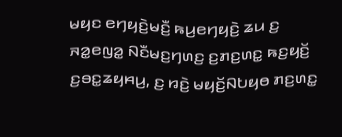ꤗꤟꤢ ꤕꤚꤟꤢꤧ꤬ꤗꤢꤪ꤬ ꤒꤣ꤬ꤕꤚꤟꤢꤧ꤬ ꤘꤣ ꤢ꤬ ꤏꤤ꤭ꤕꤜꤤ꤭ ꤡꤢꤪꤗꤢ꤬ꤚꤛꤢ꤬ ꤢ꤬ꤊꤢ꤬ꤛꤢ꤭ ꤒꤢ꤬ꤟꤢꤩ꤬ ꤢ꤬ꤋꤢ꤭ꤘꤟꤌꤣ꤬, ꤢ꤬ ꤙꤢꤧ꤬ ꤗꤟꤢꤩ꤬ꤡꤝꤟꤥ ꤊꤢ꤬ꤛꤢ꤭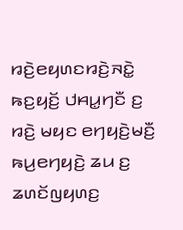ꤙꤢꤧ꤬ꤕꤟꤛꤢꤙꤢꤧ꤬ꤏꤢꤧ꤭ ꤒꤢ꤬ꤟꤢꤩ꤬ ꤓꤌꤣ꤭ꤚꤢꤪ ꤢ꤬ ꤙꤢꤧ꤬ ꤗꤟꤢ ꤕꤚꤟꤢꤧ꤬ꤗꤢꤪ꤬ ꤒꤣ꤬ꤕꤚꤟꤢꤧ꤬ ꤘꤣ ꤢ꤬ ꤘꤛꤢꤩꤜꤟꤛꤢ꤬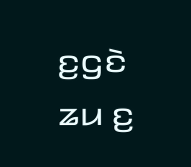ꤢ꤬ꤞꤢꤧ ꤘꤣ ꤢ꤬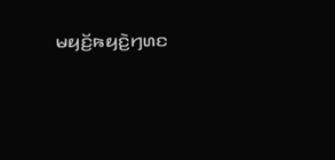ꤗꤟꤢꤩ꤬ꤒꤟꤢꤧ꤬ꤚꤛꤢ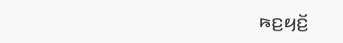ꤒꤢ꤬ꤟꤢꤩ꤬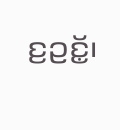ꤢ꤬ꤑꤢꤩ꤭꤯